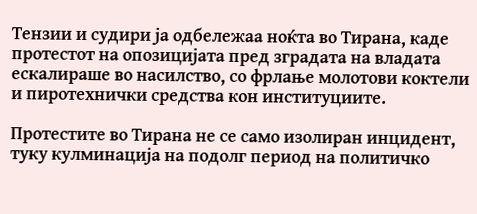Тензии и судири ја одбележаа ноќта во Тирана, каде протестот на опозицијата пред зградата на владата ескалираше во насилство, со фрлање молотови коктели и пиротехнички средства кон институциите.

Протестите во Тирана не се само изолиран инцидент, туку кулминација на подолг период на политичко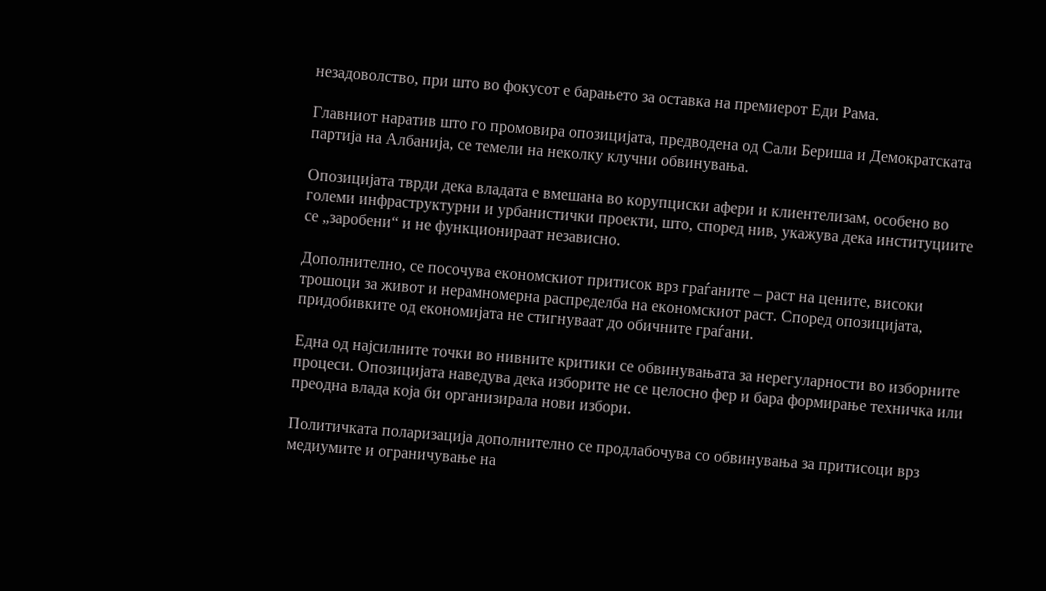незадоволство, при што во фокусот е барањето за оставка на премиерот Еди Рама.

Главниот наратив што го промовира опозицијата, предводена од Сали Бериша и Демократската партија на Албанија, се темели на неколку клучни обвинувања.

Опозицијата тврди дека владата е вмешана во корупциски афери и клиентелизам, особено во големи инфраструктурни и урбанистички проекти, што, според нив, укажува дека институциите се „заробени“ и не функционираат независно.

Дополнително, се посочува економскиот притисок врз граѓаните – раст на цените, високи трошоци за живот и нерамномерна распределба на економскиот раст. Според опозицијата, придобивките од економијата не стигнуваат до обичните граѓани.

Една од најсилните точки во нивните критики се обвинувањата за нерегуларности во изборните процеси. Опозицијата наведува дека изборите не се целосно фер и бара формирање техничка или преодна влада која би организирала нови избори.

Политичката поларизација дополнително се продлабочува со обвинувања за притисоци врз медиумите и ограничување на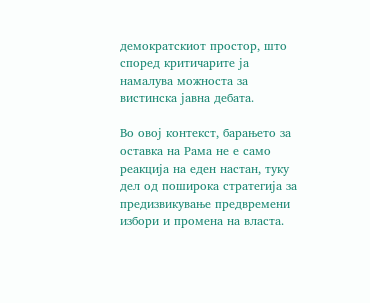демократскиот простор, што според критичарите ја намалува можноста за вистинска јавна дебата.

Во овој контекст, барањето за оставка на Рама не е само реакција на еден настан, туку дел од поширока стратегија за предизвикување предвремени избори и промена на власта.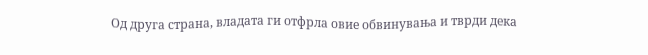Од друга страна, владата ги отфрла овие обвинувања и тврди дека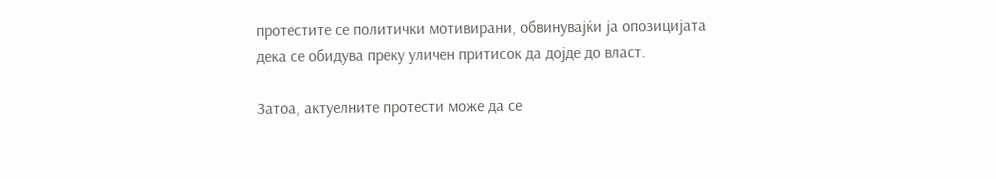протестите се политички мотивирани, обвинувајќи ја опозицијата дека се обидува преку уличен притисок да дојде до власт.

Затоа, актуелните протести може да се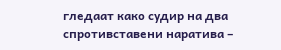гледаат како судир на два спротивставени наратива –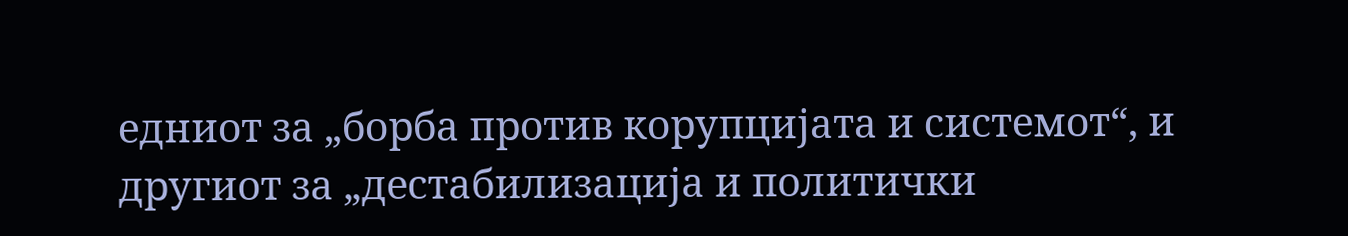едниот за „борба против корупцијата и системот“, и другиот за „дестабилизација и политички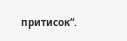притисок“.